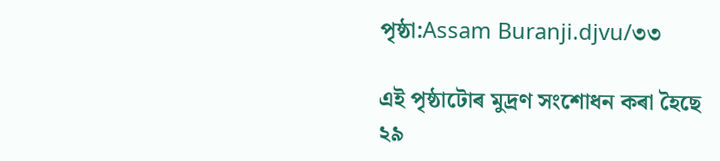পৃষ্ঠা:Assam Buranji.djvu/৩৩

এই পৃষ্ঠাটোৰ মুদ্ৰণ সংশোধন কৰা হৈছে
২৯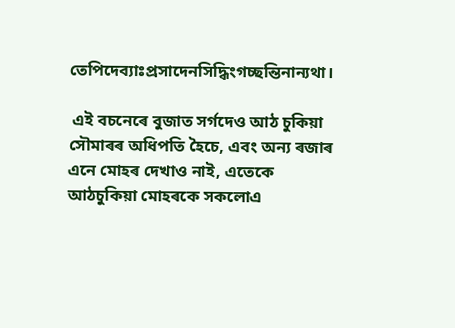তেপিদেব্যাঃপ্ৰসাদেনসিদ্ধিংগচ্ছন্তিনান্যথা।

 এই বচনেৰে বুজাত সৰ্গদেও আঠ চুকিয়া সৌমাৰৰ অধিপতি হৈচে, এবং অন্য ৰজাৰ এনে মোহৰ দেখাও নাই, এতেকে আঠচুকিয়া মোহৰকে সকলোএ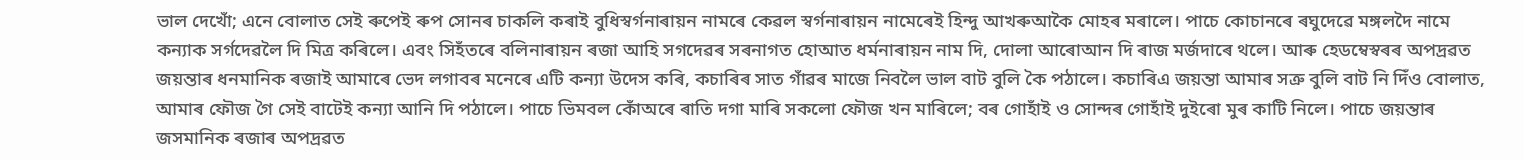ভাল দেখোঁ; এনে বোলাত সেই ৰুপেই ৰুপ সোনৰ চাকলি কৰাই বুধিস্বৰ্গনাৰায়ন নামৰে কেৱল স্বৰ্গনাৰায়ন নামেৰেই হিন্দু আখৰুআকৈ মোহৰ মৰালে। পাচে কোচানৰে ৰঘুদেৱে মঙ্গলদৈ নামে কন্যাক সৰ্গদেৱলৈ দি মিত্ৰ কৰিলে। এবং সিহঁতৰে বলিনাৰায়ন ৰজা আহি সগদেৱৰ সৰনাগত হোআত ধৰ্মনাৰায়ন নাম দি, দোলা আৰোআন দি ৰাজ মৰ্জদাৰে থলে। আৰু হেডম্বেস্বৰৰ অপদ্ৰৱত জয়ন্তাৰ ধনমানিক ৰজাই আমাৰে ভেদ লগাবৰ মনেৰে এটি কন্যা উদেস কৰি, কচাৰিৰ সাত গাঁৱৰ মাজে নিবলৈ ভাল বাট বুলি কৈ পঠালে। কচাৰিএ জয়ন্তা আমাৰ সত্ৰু বুলি বাট নি দিঁও বোলাত, আমাৰ ফৌজ গৈ সেই বাটেই কন্যা আনি দি পঠালে। পাচে ভিমবল কোঁঅৰে ৰাতি দগা মাৰি সকলো ফৌজ খন মাৰিলে; বৰ গোহাঁই ও সোন্দৰ গোহাঁই দুইৰো মুৰ কাটি নিলে। পাচে জয়ন্তাৰ জসমানিক ৰজাৰ অপদ্ৰৱত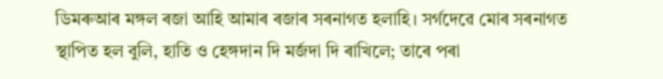ডিমৰুআৰ মঙ্গল ৰজা আহি আমাৰ ৰজাৰ সৰনাগত হলাহি। সৰ্গদেৱে মোৰ সৰনাগত স্থাপিত হল বুলি, হাতি ও হেঙ্গদান দি মৰ্জদা দি ৰাখিলে; তাৰে পৰা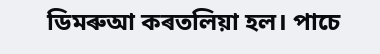ডিমৰুআ কৰতলিয়া হল। পাচে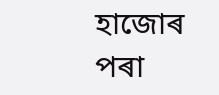হাজোৰ পৰা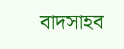বাদসাহব